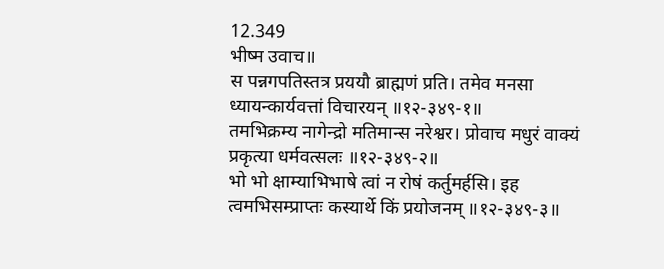12.349
भीष्म उवाच॥
स पन्नगपतिस्तत्र प्रययौ ब्राह्मणं प्रति। तमेव मनसा ध्यायन्कार्यवत्तां विचारयन् ॥१२-३४९-१॥
तमभिक्रम्य नागेन्द्रो मतिमान्स नरेश्वर। प्रोवाच मधुरं वाक्यं प्रकृत्या धर्मवत्सलः ॥१२-३४९-२॥
भो भो क्षाम्याभिभाषे त्वां न रोषं कर्तुमर्हसि। इह त्वमभिसम्प्राप्तः कस्यार्थे किं प्रयोजनम् ॥१२-३४९-३॥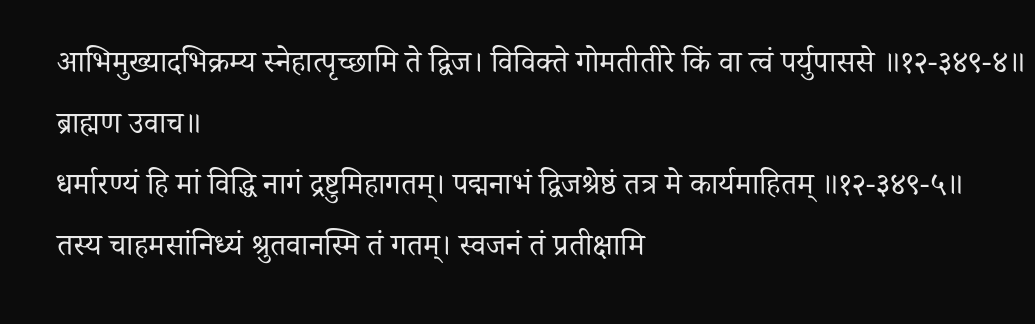आभिमुख्यादभिक्रम्य स्नेहात्पृच्छामि ते द्विज। विविक्ते गोमतीतीरे किं वा त्वं पर्युपाससे ॥१२-३४९-४॥
ब्राह्मण उवाच॥
धर्मारण्यं हि मां विद्धि नागं द्रष्टुमिहागतम्। पद्मनाभं द्विजश्रेष्ठं तत्र मे कार्यमाहितम् ॥१२-३४९-५॥
तस्य चाहमसांनिध्यं श्रुतवानस्मि तं गतम्। स्वजनं तं प्रतीक्षामि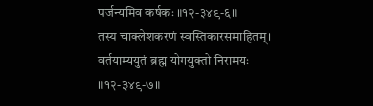पर्जन्यमिव कर्षकः ॥१२-३४९-६॥
तस्य चाक्लेशकरणं स्वस्तिकारसमाहितम्। वर्तयाम्ययुतं ब्रह्म योगयुक्तो निरामयः ॥१२-३४९-७॥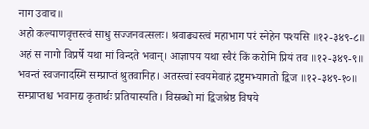नाग उवाच॥
अहो कल्याणवृत्तस्त्वं साधु सज्जनवत्सलः। श्रवाढ्यस्त्वं महाभाग परं स्नेहेन पश्यसि ॥१२-३४९-८॥
अहं स नागो विप्रर्षे यथा मां विन्दते भवान्। आज्ञापय यथा स्वैरं किं करोमि प्रियं तव ॥१२-३४९-९॥
भवन्तं स्वजनादस्मि सम्प्राप्तं श्रुतवानिह। अतस्त्वां स्वयमेवाहं द्रष्टुमभ्यागतो द्विज ॥१२-३४९-१०॥
सम्प्राप्तश्च भवानद्य कृतार्थः प्रतियास्यति। विस्रब्धो मां द्विजश्रेष्ठ विषये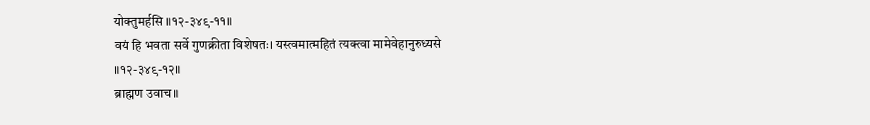योक्तुमर्हसि ॥१२-३४९-११॥
वयं हि भवता सर्वे गुणक्रीता विशेषतः। यस्त्वमात्महितं त्यक्त्वा मामेवेहानुरुध्यसे ॥१२-३४९-१२॥
ब्राह्मण उवाच॥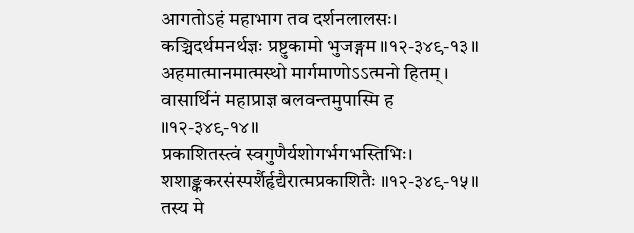आगतोऽहं महाभाग तव दर्शनलालसः। कञ्चिदर्थमनर्थज्ञः प्रष्टुकामो भुजङ्गम ॥१२-३४९-१३॥
अहमात्मानमात्मस्थो मार्गमाणोऽऽत्मनो हितम्। वासार्थिनं महाप्राज्ञ बलवन्तमुपास्मि ह ॥१२-३४९-१४॥
प्रकाशितस्त्वं स्वगुणैर्यशोगर्भगभस्तिभिः। शशाङ्ककरसंस्पर्शैर्हृद्यैरात्मप्रकाशितैः ॥१२-३४९-१५॥
तस्य मे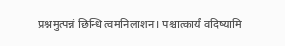प्रश्नमुत्पन्नं छिन्धि त्वमनिलाशन। पश्चात्कार्यं वदिष्यामि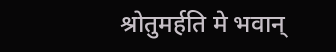श्रोतुमर्हति मे भवान्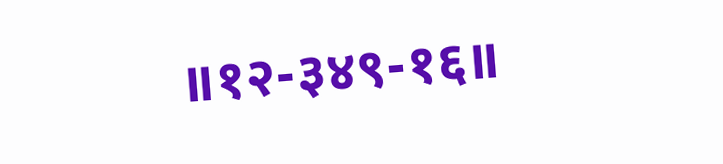॥१२-३४९-१६॥